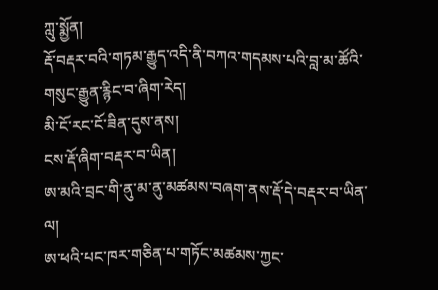ཀླུ་སྨྱོན།
རྡོ་བརྡར་བའི་གཏམ་རྒྱུད་འདི་ནི་བཀའ་གདམས་པའི་བླ་མ་ཚོའི་གསུང་རྒྱུན་རྙིང་བ་ཞིག་རེད།
མི་ངོ་རང་ངོ་ཟིན་དུས་ནས།
ངས་རྡོ་ཞིག་བརྡར་བ་ཡིན།
ཨ་མའི་བྲང་གི་ནུ་མ་ནུ་མཚམས་བཞག་ནས་རྡོ་དེ་བརྡར་བ་ཡིན་ལ།
ཨ་ཕའི་པང་ཁར་གཅིན་པ་གཏོང་མཚམས་ཀྱང་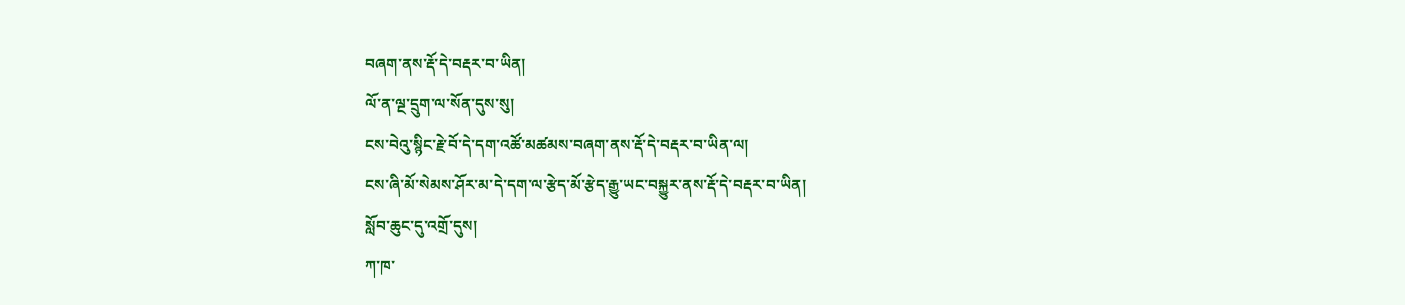བཞག་ནས་རྡོ་དེ་བརྡར་བ་ཡིན།
ལོ་ན་ལྔ་དྲུག་ལ་སོན་དུས་སུ།
ངས་བེའུ་སྙིང་རྗེ་བོ་དེ་དག་འཚོ་མཚམས་བཞག་ནས་རྡོ་དེ་བརྡར་བ་ཡིན་ལ།
ངས་ཞི་མོ་སེམས་ཤོར་མ་དེ་དག་ལ་རྩེད་མོ་རྩེད་རྒྱུ་ཡང་བསྐྱུར་ནས་རྡོ་དེ་བརྡར་བ་ཡིན།
སློབ་ཆུང་དུ་འགྲོ་དུས།
ཀ་ཁ་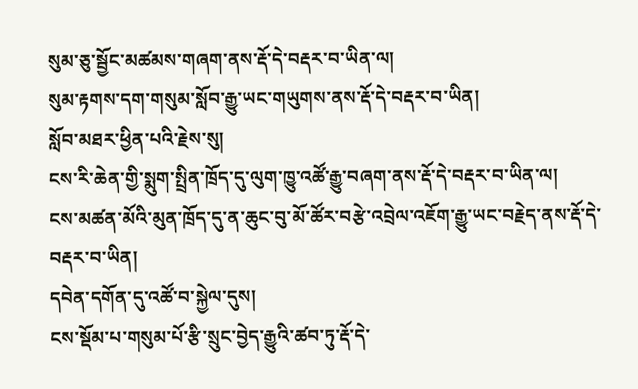སུམ་ཅུ་སྦྱོང་མཚམས་གཞག་ནས་རྡོ་དེ་བརྡར་བ་ཡིན་ལ།
སུམ་རྟགས་དག་གསུམ་སློབ་རྒྱུ་ཡང་གཡུགས་ནས་རྡོ་དེ་བརྡར་བ་ཡིན།
སློབ་མཐར་ཕྱིན་པའི་རྗེས་སུ།
ངས་རི་ཆེན་གྱི་སྨུག་སྤྲིན་ཁྲོད་དུ་ལུག་ཁྱུ་འཚོ་རྒྱུ་བཞག་ནས་རྡོ་དེ་བརྡར་བ་ཡིན་ལ།
ངས་མཚན་མོའི་མུན་ཁྲོད་དུ་ན་ཆུང་བུ་མོ་ཚོར་བརྩེ་འབྲེལ་འཇོག་རྒྱུ་ཡང་བརྗེད་ནས་རྡོ་དེ་བརྡར་བ་ཡིན།
དབེན་དགོན་དུ་འཚོ་བ་སྐྱེལ་དུས།
ངས་སྡོམ་པ་གསུམ་པོ་རྩི་སྲུང་བྱེད་རྒྱུའི་ཚབ་ཏུ་རྡོ་དེ་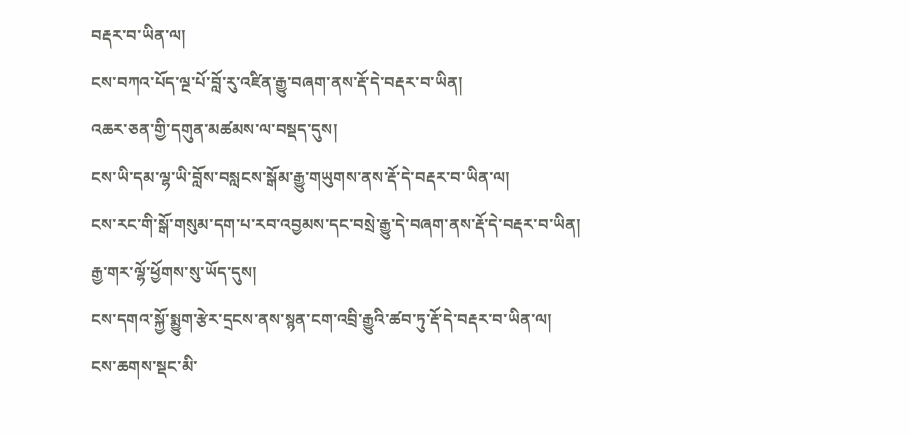བརྡར་བ་ཡིན་ལ།
ངས་བཀའ་པོད་ལྔ་པོ་བློ་རུ་འཛིན་རྒྱུ་བཞག་ནས་རྡོ་དེ་བརྡར་བ་ཡིན།
འཆར་ཅན་གྱི་དགུན་མཚམས་ལ་བསྡད་དུས།
ངས་ཡི་དམ་ལྷ་ཡི་བློས་བསླངས་སྒོམ་རྒྱུ་གཡུགས་ནས་རྡོ་དེ་བརྡར་བ་ཡིན་ལ།
ངས་རང་གི་སྒོ་གསུམ་དག་པ་རབ་འབྱམས་དང་བསྲེ་རྒྱུ་དེ་བཞག་ནས་རྡོ་དེ་བརྡར་བ་ཡིན།
རྒྱ་གར་ལྷོ་ཕྱོགས་སུ་ཡོད་དུས།
ངས་དགའ་སྐྱོ་སྨྱུག་རྩེར་དྲངས་ནས་སྙན་ངག་འབྲི་རྒྱུའི་ཚབ་ཏུ་རྡོ་དེ་བརྡར་བ་ཡིན་ལ།
ངས་ཆགས་སྡང་མི་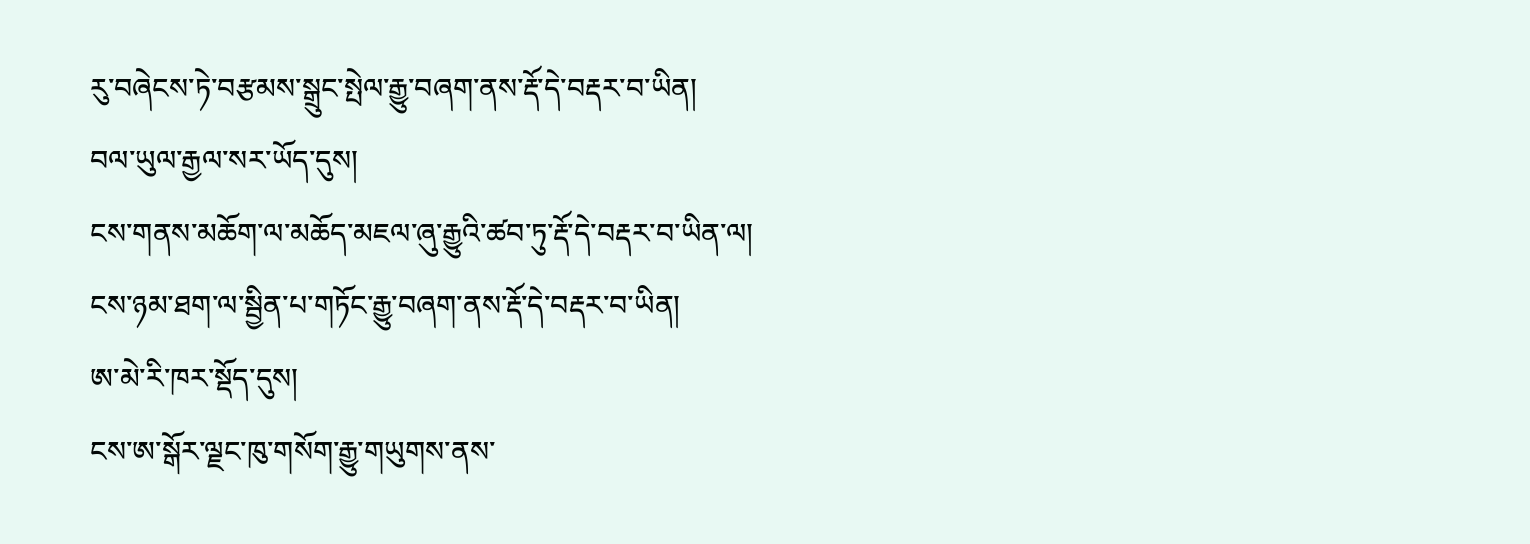རུ་བཞེངས་ཏེ་བརྩམས་སྒྲུང་སྤེལ་རྒྱུ་བཞག་ནས་རྡོ་དེ་བརྡར་བ་ཡིན།
བལ་ཡུལ་རྒྱལ་སར་ཡོད་དུས།
ངས་གནས་མཆོག་ལ་མཆོད་མཇལ་ཞུ་རྒྱུའི་ཚབ་ཏུ་རྡོ་དེ་བརྡར་བ་ཡིན་ལ།
ངས་ཉམ་ཐག་ལ་སྦྱིན་པ་གཏོང་རྒྱུ་བཞག་ནས་རྡོ་དེ་བརྡར་བ་ཡིན།
ཨ་མེ་རི་ཁར་སྡོད་དུས།
ངས་ཨ་སྒོར་ལྗང་ཁུ་གསོག་རྒྱུ་གཡུགས་ནས་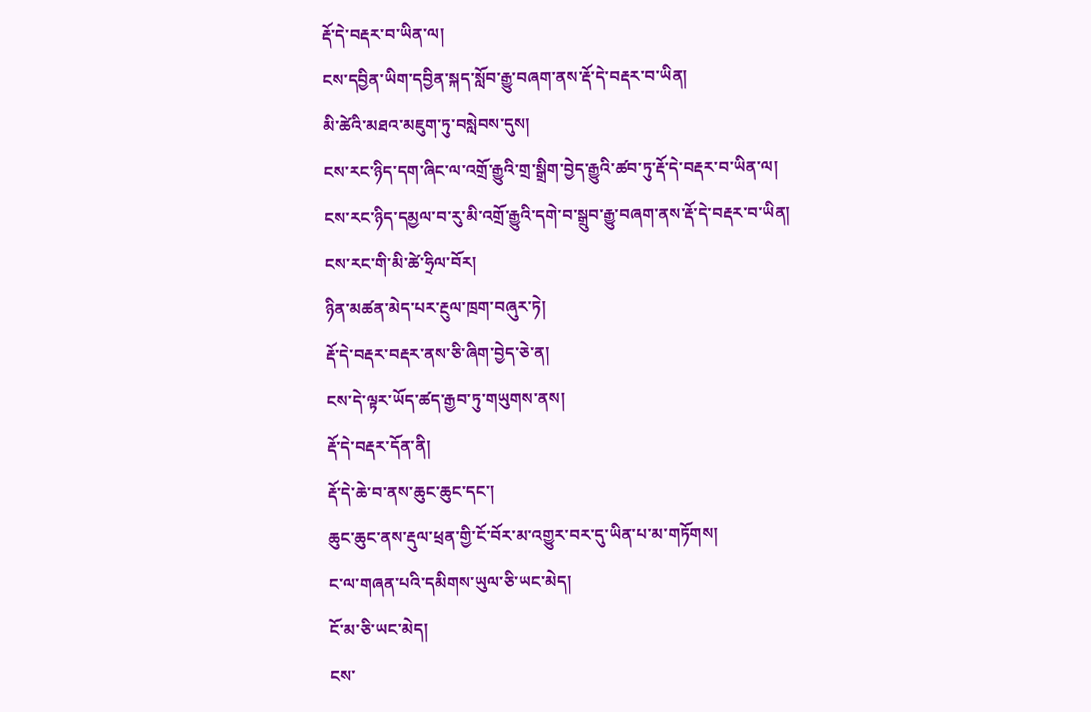རྡོ་དེ་བརྡར་བ་ཡིན་ལ།
ངས་དབྱིན་ཡིག་དབྱིན་སྐད་སློབ་རྒྱུ་བཞག་ནས་རྡོ་དེ་བརྡར་བ་ཡིན།
མི་ཚེའི་མཐའ་མཇུག་ཏུ་བསླེབས་དུས།
ངས་རང་ཉིད་དག་ཞིང་ལ་འགྲོ་རྒྱུའི་གྲ་སྒྲིག་བྱེད་རྒྱུའི་ཚབ་ཏུ་རྡོ་དེ་བརྡར་བ་ཡིན་ལ།
ངས་རང་ཉིད་དམྱལ་བ་རུ་མི་འགྲོ་རྒྱུའི་དགེ་བ་སྒྲུབ་རྒྱུ་བཞག་ནས་རྡོ་དེ་བརྡར་བ་ཡིན།
ངས་རང་གི་མི་ཚེ་ཧྲིལ་བོར།
ཉིན་མཚན་མེད་པར་རྔུལ་ཁྲག་བཞུར་ཏེ།
རྡོ་དེ་བརྡར་བརྡར་ནས་ཅི་ཞིག་བྱེད་ཅེ་ན།
ངས་དེ་ལྟར་ཡོད་ཚད་རྒྱབ་ཏུ་གཡུགས་ནས།
རྡོ་དེ་བརྡར་དོན་ནི།
རྡོ་དེ་ཆེ་བ་ནས་ཆུང་ཆུང་དང་།
ཆུང་ཆུང་ནས་རྡུལ་ཕྲན་གྱི་ངོ་བོར་མ་འགྱུར་བར་དུ་ཡིན་པ་མ་གཏོགས།
ང་ལ་གཞན་པའི་དམིགས་ཡུལ་ཅི་ཡང་མེད།
ངོ་མ་ཅི་ཡང་མེད།
ངས་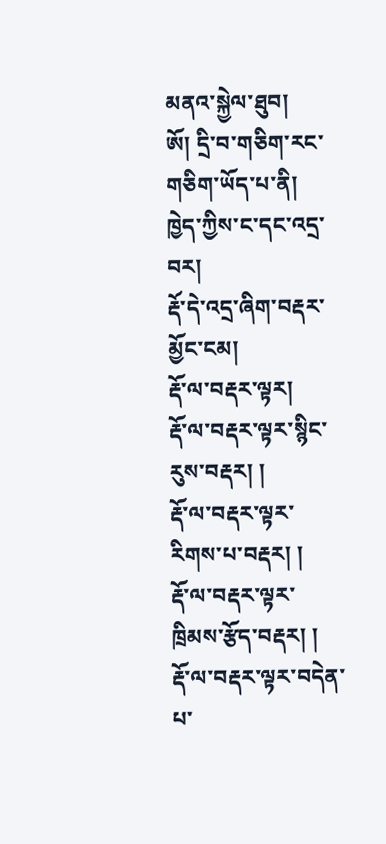མནའ་སྐྱེལ་ཐུབ།
ཨོ། དྲི་བ་གཅིག་རང་གཅིག་ཡོད་པ་ནི།
ཁྱེད་ཀྱིས་ང་དང་འདྲ་བར།
རྡོ་དེ་འདྲ་ཞིག་བརྡར་མྱོང་ངམ།
རྡོ་ལ་བརྡར་ལྟར།
རྡོ་ལ་བརྡར་ལྟར་སྙིང་རུས་བརྡར། །
རྡོ་ལ་བརྡར་ལྟར་རིགས་པ་བརྡར། །
རྡོ་ལ་བརྡར་ལྟར་ཁྲིམས་རྩོད་བརྡར། །
རྡོ་ལ་བརྡར་ལྟར་བདེན་པ་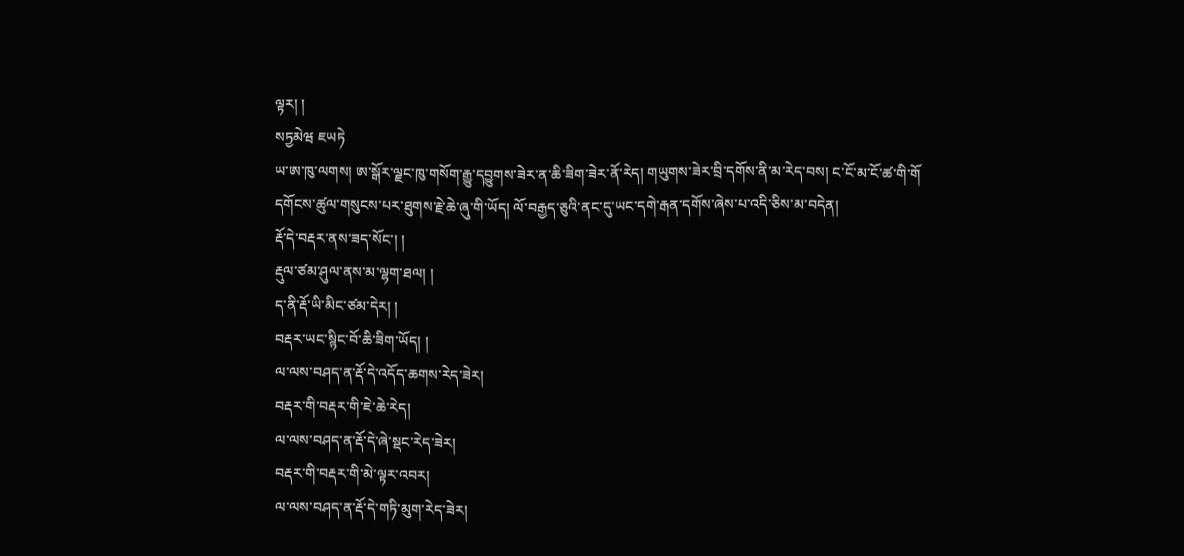ལྟར། །
སཏྱམེཝ ཇཡཏེ
ཡ་ཨ་ཁུ་ལགས། ཨ་སྒོར་ལྗང་ཁུ་གསོག་རྒྱུ་དབྱུགས་ཟེར་ན་ཆི་ཟིག་ཟེར་ནོ་རེད། གཡུགས་ཟེར་བྲི་དགོས་ནི་མ་རེད་བས། ང་ངོ་མ་ངོ་ཚ་གི་གོ
དགོངས་ཚུལ་གསུངས་པར་ཐུགས་རྗེ་ཆེ་ཞུ་གི་ཡོད། ལོ་བརྒྱད་ཅུའི་ནང་དུ་ཡང་དགེ་རྒན་དགོས་ཞེས་པ་འདི་ཅིས་མ་བདེན།
རྡོ་དེ་བརྡར་ནས་ཟད་སོང་། །
རྡུལ་ཙམ་ཤུལ་ནས་མ་ལྷག་ཐལ། །
ད་ནི་རྡོ་ཡི་མིང་ཙམ་དེར། །
བརྡར་ཡང་སྙིང་བོ་ཆི་ཟིག་ཡོད། །
ལ་ལས་བཤད་ན་རྡོ་དེ་འདོད་ཆགས་རེད་ཟེར།
བརྡར་གི་བརྡར་གི་ཇེ་ཆེ་རེད།
ལ་ལས་བཤད་ན་རྡོ་དེ་ཞེ་སྡང་རེད་ཟེར།
བརྡར་གི་བརྡར་གི་མེ་ལྟར་འབར།
ལ་ལས་བཤད་ན་རྡོ་དེ་གཏི་མུག་རེད་ཟེར།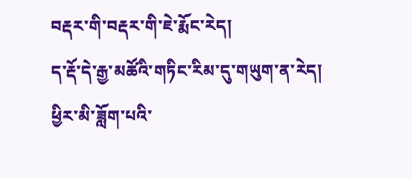བརྡར་གི་བརྡར་གི་ཇེ་རྨོང་རེད།
ད་རྡོ་དེ་རྒྱ་མཚོའི་གཏིང་རིམ་དུ་གཡུག་ན་རེད།
ཕྱིར་མི་ཟློག་པའི་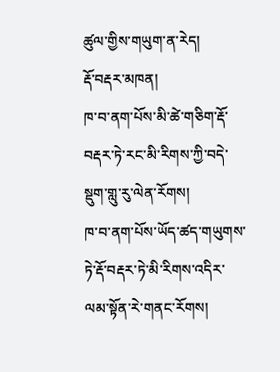ཚུལ་གྱིས་གཡུག་ན་རེད།
རྡོ་བརྡར་མཁན།
ཁ་བ་ནག་པོས་མི་ཚེ་གཅིག་རྡོ་བརྡར་ཏེ་རང་མི་རིགས་ཀྱི་བདེ་སྡུག་གླུ་རུ་ལེན་རོགས།
ཁ་བ་ནག་པོས་ཡོད་ཚད་གཡུགས་ཏེ་རྡོ་བརྡར་ཏེ་མི་རིགས་འདིར་ལམ་སྟོན་རེ་གནང་རོགས།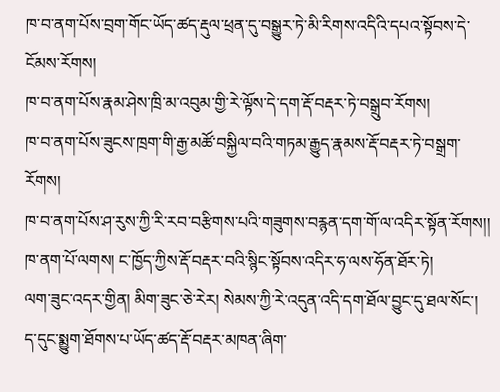ཁ་བ་ནག་པོས་བྲག་གོང་ཡོད་ཚད་རྡུལ་ཕྲན་དུ་བསྒྱུར་ཏེ་མི་རིགས་འདིའི་དཔའ་སྟོབས་དེ་ངོམས་རོགས།
ཁ་བ་ནག་པོས་རྣམ་ཤེས་ཁྲི་མ་འབུམ་གྱི་རེ་ལྟོས་དེ་དག་རྡོ་བརྡར་ཏེ་བསྒྲུབ་རོགས།
ཁ་བ་ནག་པོས་ཟུངས་ཁྲག་གི་རྒྱ་མཚོ་བསྐྱིལ་བའི་གཏམ་རྒྱུད་རྣམས་རྡོ་བརྡར་ཏེ་བསྒྲག་རོགས།
ཁ་བ་ནག་པོས་ཤ་རུས་ཀྱི་རི་རབ་བརྩིགས་པའི་གཟུགས་བརྙན་དག་གོ་ལ་འདིར་སྟོན་རོགས།།
ཁ་ནག་པོ་ལགས། ང་ཁྱོད་ཀྱིས་རྡོ་བརྡར་བའི་སྙིང་སྟོབས་འདིར་ཧ་ལས་ཧོན་ཐོར་ཏེ།
ལག་ཟུང་འདར་གྱིན། མིག་ཟུང་ཅེ་རེར། སེམས་ཀྱི་རེ་འདུན་འདི་དག་ཐོལ་བྱུང་དུ་ཐལ་སོང་། ད་དུང་སྨྱུག་ཐོགས་པ་ཡོད་ཚད་རྡོ་བརྡར་མཁན་ཞིག་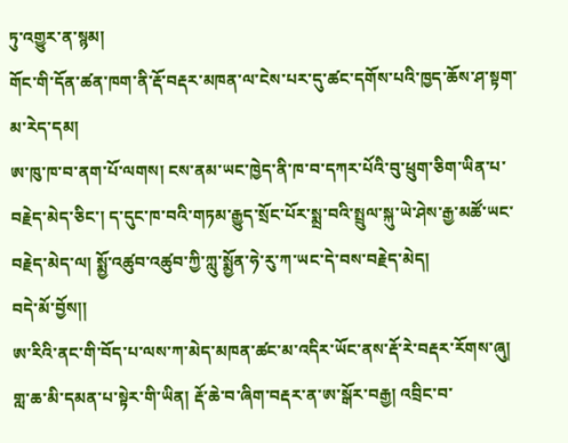ཏུ་འགྱུར་ན་སྙམ།
གོང་གི་དོན་ཚན་ཁག་ནི་རྡོ་བརྡར་མཁན་ལ་ངེས་པར་དུ་ཚང་དགོས་པའི་ཁྱད་ཆོས་ཤ་སྟག་མ་རེད་དམ།
ཨ་ཁུ་ཁ་བ་ནག་པོ་ལགས། ངས་ནམ་ཡང་ཁྱེད་ནི་ཁ་བ་དཀར་པོའི་བུ་ཕྲུག་ཅིག་ཡིན་པ་བརྗེད་མེད་ཅིང་། ད་དུང་ཁ་བའི་གཏམ་རྒྱུད་སྲོང་པོར་སྨྲ་བའི་སྤྲུལ་སྐུ་ཡེ་ཤེས་རྒྱ་མཚོ་ཡང་བརྗེད་མེད་ལ། སྨྱོ་འཚུབ་འཚུབ་ཀྱི་ཀླུ་སྨྱོན་ཧེ་རུ་ཀ་ཡང་དེ་བས་བརྗེད་མེད།
བདེ་མོ་བྱོས།།
ཨ་རིའི་ནང་གི་བོད་པ་ལས་ཀ་མེད་མཁན་ཚང་མ་འདིར་ཡོང་ནས་རྡོ་རེ་བརྡར་རོགས་ཞུ། གླ་ཆ་མི་དམན་པ་སྟེར་གི་ཡིན། རྡོ་ཆེ་བ་ཞིག་བརྡར་ན་ཨ་སྒོར་བརྒྱ། འབྲིང་བ་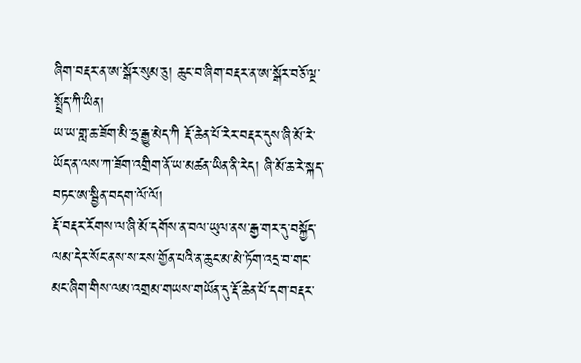ཞིག་བརྡར་ན་ཨ་སྒོར་སུམ་ཅུ། ཆུང་བ་ཞིག་བརྡར་ན་ཨ་སྒོར་བཅོ་ལྔ་སྤྲོད་ཀི་ཡིན།
ཡ་ཡ་གླ་ཆ་ཟོག་མི་ཧྲ་རྒྱུ་མེད་ཀི རྡོ་ཆེན་པོ་རེར་བརྡར་དུས་ཞི་མོ་རེ་ཡོད་ན་ལས་ཀ་ཟོག་འགྲིག་ནོ་ཡ་མཚན་ཡིན་ནི་རེད། ཞི་མོ་ཆ་རེ་སྐད་བཏང་ཨ་སྦྱིན་བདག་ལོ་ལོ།
རྡོ་བརྡར་རོགས་ལ་ཞི་མོ་དགོས་ན་བལ་ཡུལ་ནས་རྒྱ་གར་དུ་བསྐྱོད་ལམ་དེར་སོང་ནས་ས་རས་གྱོན་པའི་ན་ཆུང་མ་མེ་ཏོག་འདྲ་བ་གང་མང་ཞིག་གིས་ལམ་འགྲམ་གཡས་གཡོན་དུ་རྡོ་ཆེན་པོ་དག་བརྡར་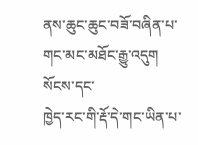ནས་ཆུང་ཆུང་བཟོ་བཞིན་པ་གང་མང་མཐོང་རྒྱུ་འདུག
སོངས་དང་
ཁྱེད་རང་གི་རྡོ་དེ་གང་ཡིན་པ་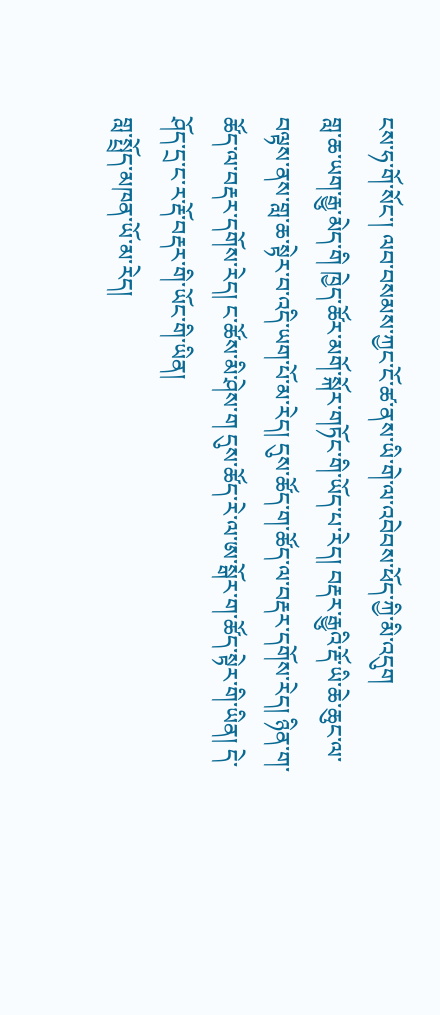ངས་ཧ་གོ་སོང་། ལབ་བསམས་ཀྱང་ངོ་ཚ་ནས་ཡི་གེ་ལ་འབེབས་ཕོད་ཀྱི་མི་འདུག
གླ་ཆ་ཡག་རྒྱུ་མེད་གི ཁྱེད་ཚོར་མགོ་སྐོར་གཏོང་གི་ཡོད་པ་རེད། བརྡར་རྒྱུའི་རྡོ་ཡི་ཆེ་ཆུང་ལ་བལྟས་ནས་གླ་ཆ་སྟེར་བ་འདི་ཡག་པོ་མ་རེད། དུས་ཚོད་ག་ཚོད་ལ་བརྡར་དགོས་རེད། ཉིན་ག་ཚོད་ལ་བརྡར་དགོས་རེད། ང་ཚོས་མི་ཤེས་ག དུས་ཚོད་རེ་ལ་ཨ་སྒོར་ག་ཚོད་སྟེར་གི་ཡིན། དེ་ཤོད་དྲ་ང་ར་རྡོ་བརྡར་གི་ཡོང་གི་ཡིན།
གླ་སྤྲོད་མཁན་ཡོ་མ་རེད།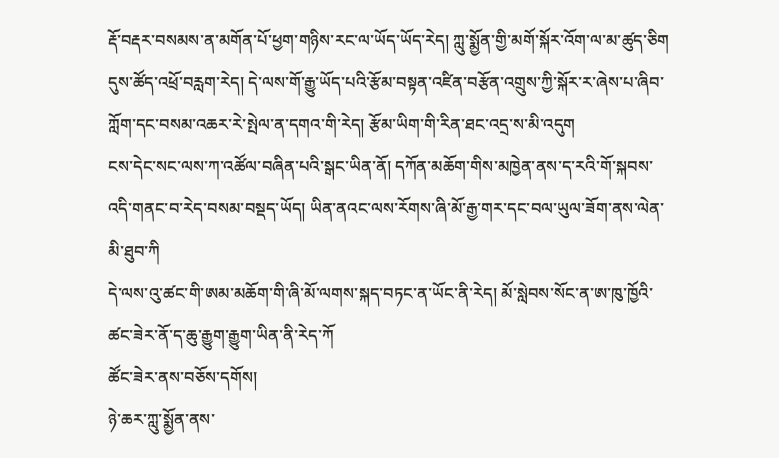རྡོ་བརྡར་བསམས་ན་མགོན་པོ་ཕྱག་གཉིས་རང་ལ་ཡོད་ཡོད་རེད། ཀླུ་སྨྱོན་གྱི་མགོ་སྐོར་འོག་ལ་མ་ཚུད་ཅིག དུས་ཚོད་འཕྲོ་བརླག་རེད། དེ་ལས་གོ་རྒྱུ་ཡོད་པའི་རྩོམ་བསྟན་འཛིན་བརྩོན་འགྲུས་ཀྱི་སྐོར་ར་ཞེས་པ་ཞིབ་ཀློག་དང་བསམ་འཆར་རེ་སྤེལ་ན་དགའ་གི་རེད། རྩོམ་ཡིག་གི་རིན་ཐང་འདྲ་ས་མི་འདུག
ངས་དེང་སང་ལས་ཀ་འཚོལ་བཞིན་པའི་སྒང་ཡིན་ནོ། དཀོན་མཆོག་གིས་མཁྱེན་ནས་ད་རའི་གོ་སྐབས་འདི་གནང་བ་རེད་བསམ་བསྡད་ཡོད། ཡིན་ནའང་ལས་རོགས་ཞི་མོ་རྒྱ་གར་དང་བལ་ཡུལ་ཟོག་ནས་ལེན་མི་ཐུབ་ཀི
དེ་ལས་འུ་ཚང་གི་ཨམ་མཆོག་གི་ཞི་མོ་ལགས་སྐད་བཏང་ན་ཡོང་ནི་རེད། མོ་སླེབས་སོང་ན་ཨ་ཁུ་ཁྱོའི་ཚང་ཟེར་ནོ་ད་ཆུ་རྒྱུག་རྒྱུག་ཡིན་ནི་རེད་ཀོ
ཚོང་ཟེར་ནས་བཅོས་དགོས།
ཉེ་ཆར་ཀླུ་སྨྱོན་ནས་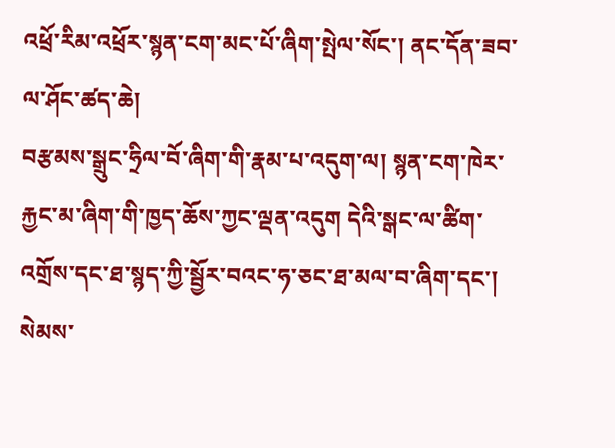འཕྲོ་རིམ་འཕྲོར་སྙན་ངག་མང་པོ་ཞིག་སྤེལ་སོང་། ནང་དོན་ཟབ་ལ་ཤོང་ཚད་ཆེ།
བརྩམས་སྒྲུང་ཧྲིལ་བོ་ཞིག་གི་རྣམ་པ་འདུག་ལ། སྙན་ངག་ཁེར་རྐྱང་མ་ཞིག་གི་ཁྱད་ཆོས་ཀྱང་ལྡན་འདུག དེའི་སྒང་ལ་ཚིག་འགྲོས་དང་ཐ་སྙད་ཀྱི་སྦྱོར་བའང་ཧ་ཅང་ཐ་མལ་བ་ཞིག་དང་། སེམས་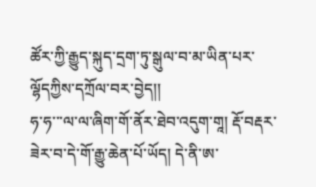ཚོར་ཀྱི་རྒྱུད་སྐུད་དྲག་ཏུ་སྒུལ་བ་མ་ཡིན་པར་ལྷོདཀྱིས་དཀྲོལ་བར་བྱེད།།
ཧ་ཧ་་་ལ་ལ་ཞིག་གོ་ནོར་ཐེབ་འདུག་གཱ། རྡོ་བརྡར་ཟེར་བ་དེ་གོ་རྒྱུ་ཆེན་པོ་ཡོད། དེ་ནི་ཨ་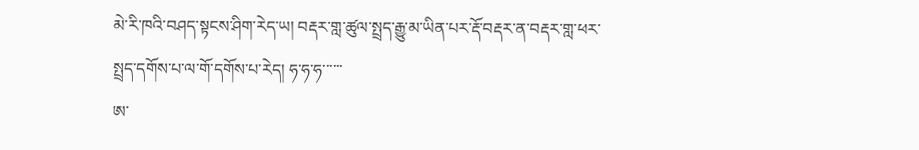མེ་རི་ཁའི་བཤད་སྟངས་ཤིག་རེད་ཡ། བརྡར་གླ་ཚུལ་སྤྲད་རྒྱུ་མ་ཡིན་པར་རྡོ་བརྡར་ན་བརྡར་གླ་ཕར་སྤྲད་དགོས་པ་ལ་གོ་དགོས་པ་རེད། ཧ་ཧ་ཧ་་་་་་
ཨ་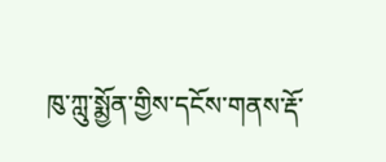ཁུ་ཀླུ་སྨྱོན་གྱིས་དངོས་གནས་རྡོ་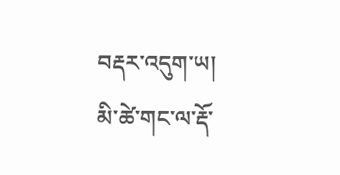བརྡར་འདུག་ཡ།
མི་ཚེ་གང་ལ་རྡོ་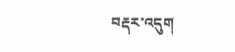བརྡར་འདུག